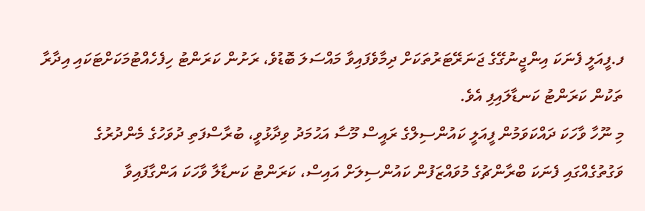ފ.ފީއަލީ ފެނަކަ އިންޖީނުގޭގެ ޖަނަރޭޓަރުތަކަށް ދިމާވެފައިވާ މައްސަލަ ބޮޑުވެ، ރަށުން ކަރަންޓު ހިފެހެއްޓުމަކަށްޓަކައި އިދާރާ ތަކުން ކަރަންޓު ކަނޑާލައިފި އެވެ.
މި ނޫހާ ވާހަކަ ދައްކަވަމުން ފީއަލީ ކައުންސިލްގެ ރައީސް މޫސާ އަޙުމަދު ވިދާޅުވީ، ބުރާސްފަތި ދުވަހުގެ މެންދުރުގެ ވަގުތުގެއްގައި ފެނަކަ ބްރާންޗުގެ މުވައްޒަފުން ކައުންސިލަށް އައިސް، ކަރަންޓު ކަނޑާލާ ވާހަކަ އަންގާފައިވާ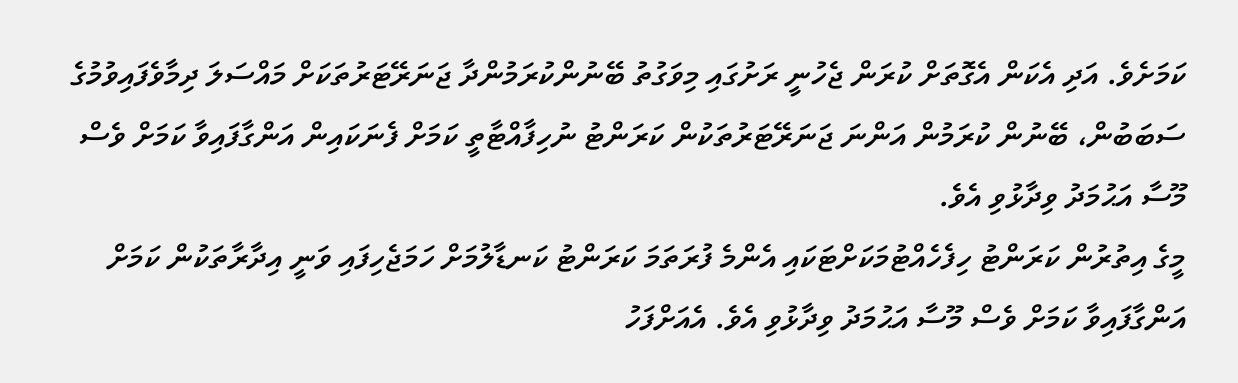ކަމަށެވެ. އަދި އެކަން އެގޮތަށް ކުރަން ޖެހުނީ ރަށުގައި މިވަގުތު ބޭނުންކުރަމުންދާ ޖަނަރޭޓަރުތަކަށް މައްސަލަ ދިމާވެފައިވުމުގެ ސަބަބުން، ބޭނުން ކުރަމުން އަންނަ ޖަނަރޭޓަރުތަކުން ކަރަންޓު ނުހިފާއްޓާތީ ކަމަށް ފެނަކައިން އަންގާފައިވާ ކަމަށް ވެސް މޫސާ އަޙުމަދު ވިދާޅުވި އެވެ.
މީގެ އިތުރުން ކަރަންޓު ހިފެހެއްޓުމަކަށްޓަކައި އެންމެ ފުރަތަމަ ކަރަންޓު ކަނޑާލުމަށް ހަމަޖެހިފައި ވަނީ އިދާރާތަކުން ކަމަށް އަންގާފައިވާ ކަމަށް ވެސް މޫސާ އަޙުމަދު ވިދާޅުވި އެވެ. އެއަށްފަހު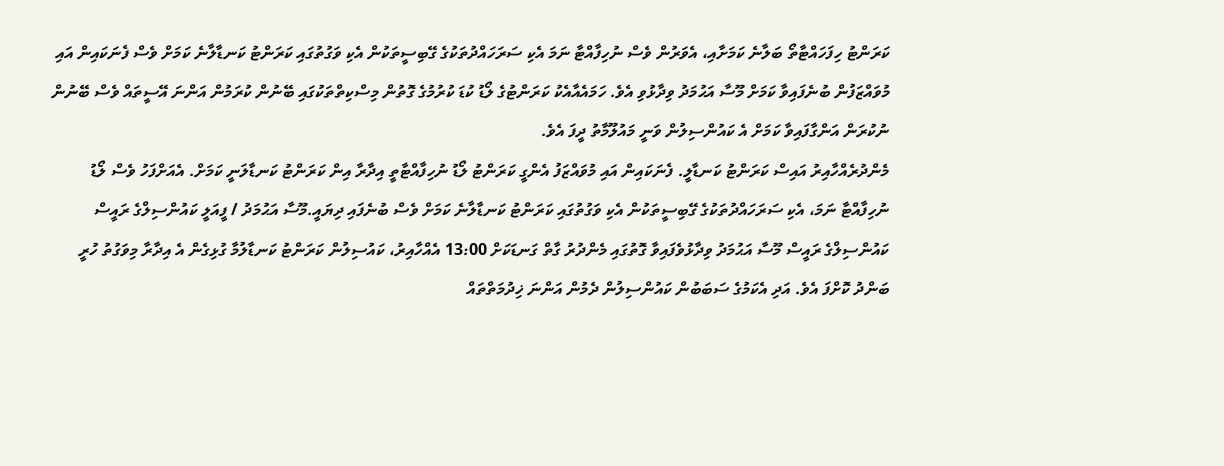ކަރަންޓު ހިފަހައްޓާތޯ ބަލާނެ ކަމަށާއި، އެވަރުން ވެސް ނުހިފާއްޓާ ނަމަ އެކި ސަރަހައްދުތަކުގެ ގޭބިސީތަކުން އެކި ވަގުތުގައި ކަރަންޓު ކަނޑާލާނެ ކަމަށް ވެސް ފެނަކައިން އައި މުވައްޒަފުން ބުނެފައިވާ ކަމަށް މޫސާ އަޙުމަދު ވިދާޅުވި އެވެ. ހަމައެއާއެކު ކަރަންޓުގެ ލޯޑު ކުޑަ ކުރުމުގެ ގޮތުން މިސްކިތްތަކުގައި ބޭނުން ކުރަމުން އަންނަ އޭސީތައް ވެސް ބޭނުން ނުކުރަން އަންގާފައިވާ ކަމަށް އެ ކައުންސިލުން ވަނީ މައުލޫމާތު ދީފަ އެވެ.
މެންދުރެއްހާއިރު އައިސް ކަރަންޓު ކަނޑާލީ. ފެނަކައިން އައި މުވައްޒަފު އެންގީ ކަރަންޓު ލޯޑު ނުހިފާއްޓާތީ އިދާރާ އިން ކަރަންޓު ކަނޑާލަނީ ކަމަށް. އެއަށްފަހު ވެސް ލޯޑު ނުހިފާއްޓާ ނަމަ، އެކި ސަރަހައްދުތަކުގެ ގޭބިސީތަކުން އެކި ވަގުތުގައި ކަރަންޓު ކަނޑާލާނެ ކަމަށް ވެސް ބުނެފައި ދިޔައީ.މޫސާ އަޙުމަދު / ފީއަލީ ކައުންސިލްގެ ރައީސް
ކައުންސިލްގެ ރައީސް މޫސާ އަޙުމަދު ވިދާޅުވެފައިވާ ގޮތުގައި މެންދުރު ގާތް ގަނޑަކަށް 13:00 އެއްހާއިރު، ކައުސިލުން ކަރަންޓު ކަނޑާލުމާ ގުޅިގެން އެ އިދާރާ މިވަގުތު ހުރީ ބަންދު ކޮށްފަ އެވެ. އަދި އެކަމުގެ ސަބަބުން ކައުންސިލުން ދެމުން އަންނަ ޚިދުމަތްތައް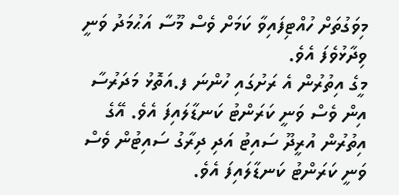މިވަގުތަށް ހުއްޓިފައިވާ ކަމަށް ވެސް މޫސާ އަޙުމަދު ވަނީ ވިދާޅުވެފަ އެވެ.
މީގެ އިތުރުން އެ ރަށުގައި ހުންނަ ފ.އަތޮޅު މަދަރުސާ އިން ވެސް ވަނީ ކަރަންޓު ކަނޑާލައިފަ އެވެ. އޭގެ އިތުރުން އުރީދޫ ސައިޓު އަދި ދިރާގު ސައިޓުން ވެސް ވަނީ ކަރަންޓު ކަނޑާލައިފަ އެވެ.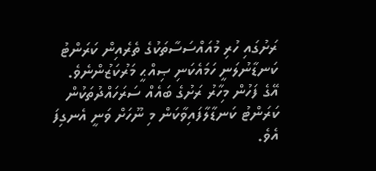ރަށުގައި ހުރި މުއައްސަސާތަކުގެ ތެރެއިން ކަރަންޓު ކަނޑާނުލަނީ ހަމައެކަނި ޞިއްޙީ މަރުކަޒުންނެވެ.
އޭގެ ފަހުން މިހާރު ރަށުގެ ބައެއް ސަރަހައްދުތަކުން ކަރަންޓު ކަނޑާލާފައިވާކަން މި ނޫހަށް ވަނީ އެނގިފަ އެވެ.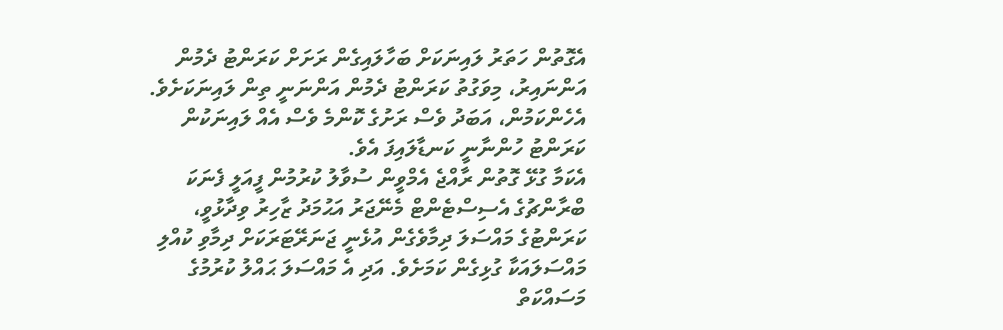އެގޮތުން ހަތަރު ލައިނަކަށް ބަހާލައިގެން ރަށަށް ކަރަންޓު ދެމުން އަންނައިރު، މިވަގުތު ކަރަންޓު ދެމުން އަންނަނީ ތިން ލައިނަކަށެވެ. އެހެންކަމުން، އަބަދު ވެސް ރަށުގެ ކޮންމެ ވެސް އެއް ލައިނަކުން ކަރަންޓު ހުންނާނީ ކަނޑާލައިފަ އެވެ.
އެކަމާ ގުޅޭ ގޮތުން ރާއްޖެ އެމްވީން ސުވާލު ކުރުމުން ފީއަލީ ފެނަކަ ބްރާންޗުގެ އެސިސްޓެންޓް މެނޭޖަރު އަޙުމަދު ޒާހިރު ވިދާޅުވީ، ކަރަންޓުގެ މައްސަލަ ދިމާވެގެން އުޅެނީ ޖަނަރޭޓަރަކަށް ދިމާވި ކުއްލި މައްސަލައަކާ ގުޅިގެން ކަމަށެވެ. އަދި އެ މައްސަލަ ޙައްލު ކުރުމުގެ މަސައްކަތް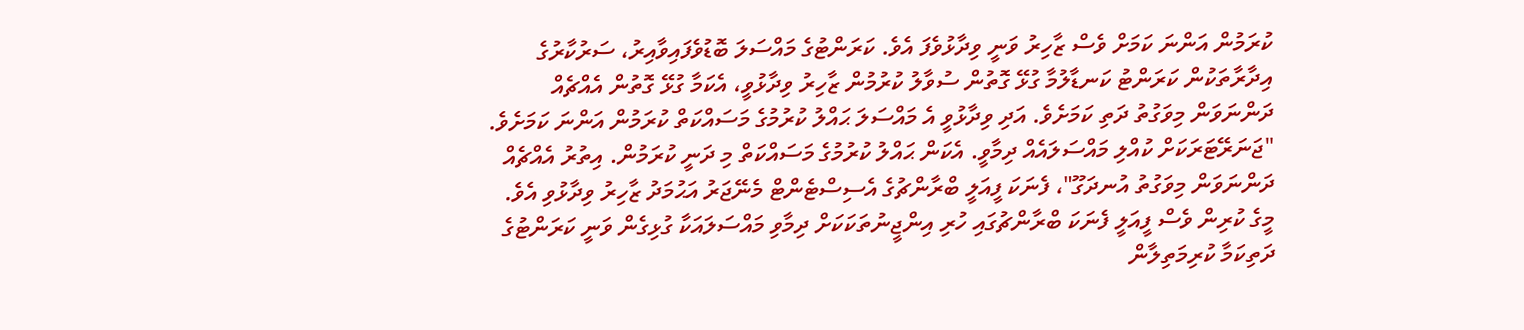ކުރަމުން އަންނަ ކަމަށް ވެސް ޒާހިރު ވަނީ ވިދާޅުވެފަ އެވެ. ކަރަންޓުގެ މައްސަލަ ބޮޑުވެފައިވާއިރު، ސަރުކާރުގެ އިދާރާތަކުން ކަރަންޓު ކަނޑާލުމާ ގުޅޭ ގޮތުން ސުވާލު ކުރުމުން ޒާހިރު ވިދާޅުވީ، އެކަމާ ގުޅޭ ގޮތުން އެއްޗެއް ދަންނަވަން މިވަގުތު ދަތި ކަމަށެވެ. އަދި ވިދާޅުވީ އެ މައްސަލަ ޙައްލު ކުރުމުގެ މަސައްކަތް ކުރަމުން އަންނަ ކަމަށެވެ.
"ޖަނަރޭޓަރަކަށް ކުއްލި މައްސަލައެއް ދިމާވީ. އެކަން ޙައްލު ކުރުމުގެ މަސައްކަތް މި ދަނީ ކުރަމުން. އިތުރު އެއްޗެއް ދަންނަވަން މިވަގުތު އުނދަގޫ"، ފެނަކަ ފީއަލީ ބްރާންޗުގެ އެސިސްޓެންޓް މެނޭޖަރު އަޙުމަދު ޒާހިރު ވިދާޅުވި އެވެ.
މީގެ ކުރިން ވެސް ފީއަލީ ފެނަކަ ބްރާންޗުގައި ހުރި އިންޖީނުތަކަކަށް ދިމާވި މައްސަލައަކާ ގުޅިގެން ވަނީ ކަރަންޓުގެ ދަތިކަމާ ކުރިމަތިލާން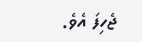ޖެހިފަ އެވެ.